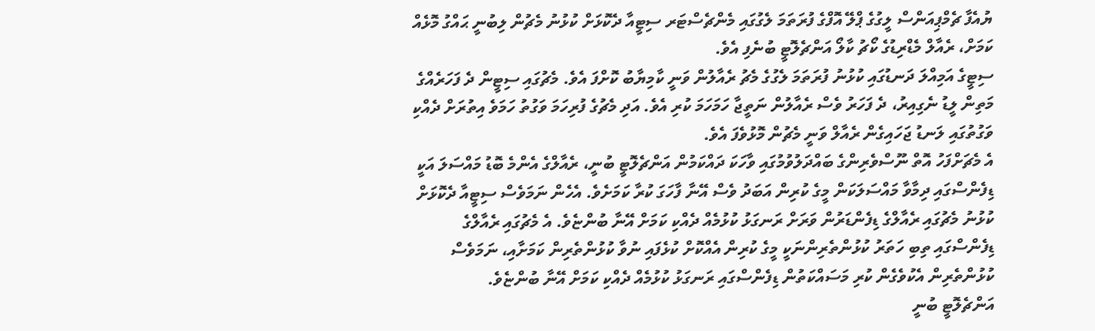ޔުއެފާ ޗެމްޕިއަންސް ލީގުގެ ޕްލޭ އޮފްގެ ފުރަތަމަ ލެގުގައި މެންޗެސްޓަރ ސިޓީއާ ދެކޮޅަށް ކުޅުނު މެޗުން ލިބުނީ ޙައްގު މޮޅެއް ކަމަށް، ރެއާލް މެޑްރިޑުގެ ކޯޗު ކާލޯ އަންޗެލޮޓީ ބުނެފި އެވެ.
ސިޓީގެ އަމިއްލަ ދަނޑުގައި ކުޅުނު ފުރަތަމަ ލެގުގެ މެޗު ރެއާލުން ވަނީ ކާމިޔާބު ކޮށްފަ އެވެ. މެޗުގައި ސިޓީން ދެ ފަހަރެއްގެ މަތިން ލީޑު ނެގިއިރު، ދެ ފަހަރު ވެސް ރެއާލުން ނަތީޖާ ހަމަހަމަ ކުރި އެވެ. އަދި މެޗުގެ ފުރިހަމަ ވަގުތު ހަމަވެ އިތުރަށް ދެއްކި ވަގުތުގައި ލަނޑު ޖަހައިގެން ރެއާލް ވަނީ މެޗުން މޮޅުވެފަ އެވެ.
އެ މެޗަށްފަހު އޮތް ނޫސްވެރިންގެ ބައްދަލުވުމުގައި ވާހަކަ ދައްކަމުން އަންޗެލޮޓީ ބުނީ، ރެއާލްގެ އެންމެ ބޮޑު މައްސަލަ އަކީ ޑިފެންސްގައި ދިމާވާ މައްސަލަކަން މީގެ ކުރިން އަބަދު ވެސް އޭނާ ފާހަގަ ކުރާ ކަމަށެވެ. އެހެން ނަމަވެސް ސިޓީއާ ދެކޮޅަށް ކުޅުނު މެޗުގައި ރެއާލްގެ ޑިފެންޑަރުން ވަރަށް ރަނގަޅު ކުޅުމެއް ދެއްކި ކަމަށް އޭނާ ބުންޏެވެ. އެ މެޗުގައި ރެއާލްގެ ޑިފެންސްގައި ތިބި ހަތަރު ކުޅުންތެރިންނަކީ މީގެ ކުރިން އެއްކޮށް ކުޅެފައި ނުވާ ކުޅުންތެރިން ކަމަށާއި، ނަމަވެސް ކުޅުންތެރިން އެކުވެގެން ކުރި މަސައްކަތުން ޑިފެންސްގައި ރަނގަޅު ކުޅުމެއް ދެއްކި ކަމަށް އޭނާ ބުންޏެވެ.
އަންޗެލޮޓީ ބުނީ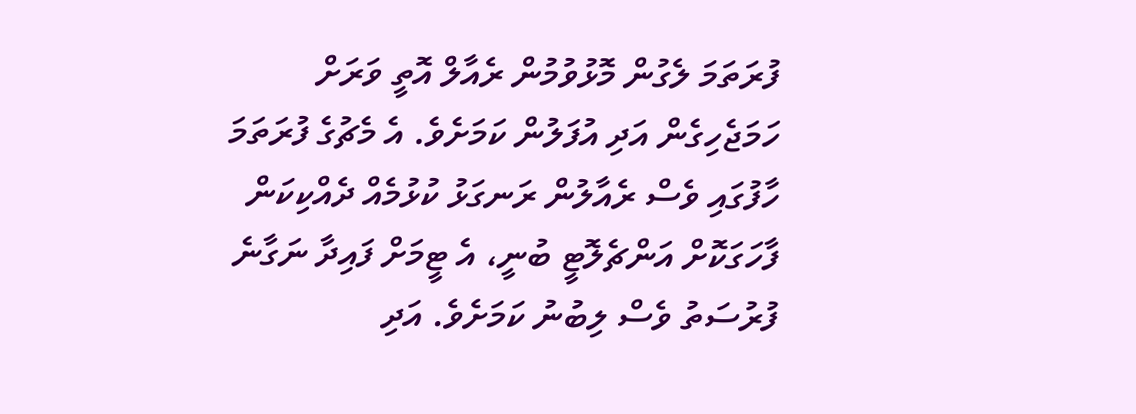ފުރަތަމަ ލެގުން މޮޅުވުމުން ރެއާލް އޮތީ ވަރަށް ހަމަޖެހިގެން އަދި އުފަލުން ކަމަށެވެ. އެ މެޗުގެ ފުރަތަމަ ހާފުގައި ވެސް ރެއާލުން ރަނގަޅު ކުޅުމެއް ދެއްކިކަން ފާހަގަކޮށް އަންޗެލޮޓީ ބުނީ، އެ ޓީމަށް ފައިދާ ނަގާނެ ފުރުސަތު ވެސް ލިބުނު ކަމަށެވެ. އަދި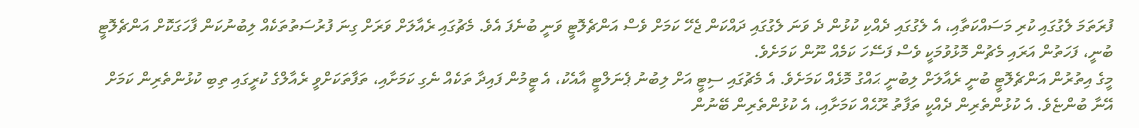ފުރަތަމަ ލެގުގައި ކުރި މަސައްކަތާއި، އެ ލެގުގައި ދެއްކި ކުޅުން ދެ ވަނަ ލެގުގައި ދައްކަން ޖެހޭ ކަމަށް ވެސް އަންޗެލޮޓީ ވަނީ ބުނެފަ އެވެ. މެޗުގައި ރެއާލަށް ވަރަށް ގިނަ ފުރުސަތުތަކެއް ލިބުނުކަން ފާހަގަކޮށް އަންޗެލޮޓީ ބުނީ، ފަހަތުން އަރައި މެޗުން މޮޅުވުމަކީ ވެސް ފަސޭހަ ކަމެއް ނޫން ކަމަށެވެ.
މީގެ އިތުރުން އަންޗެލޮޓީ ބުނީ ރެއާލަށް ލިބުނީ ޙައްގު މޮޅެއް ކަމަށެވެ. އެ މެޗުގައި ސިޓީ އަށް ލިބުނު ޕެނަލްޓީ އާއެކު، އެ ޓީމުން ފައިދާ ތަކެއް ނެގި ކަމަށާއި، ތަފާތަކަށްވީ ރެއާލްގެ ކުރީގައި ތިބި ކުޅުންތެރިން ކަމަށް އޭނާ ބުންޏެވެ. އެ ކުޅުންތެރިން ދެއްކީ ތަފާތު ރޫޙެއް ކަމަށާއި، އެ ކުޅުންތެރިން ބޭނުން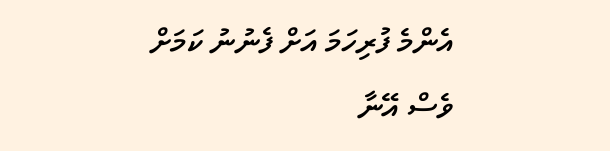އެންމެ ފުރިހަމަ އަށް ފެނުނު ކަމަށް ވެސް އޭނާ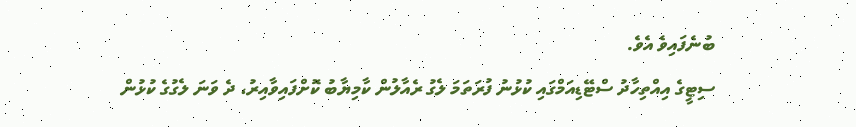ބުނެފައިވެ އެވެ.
ސިޓީގެ އިއްތިހާދު ސްޓޭޑިއަމްގައި ކުޅުނު ފުރަތަމަ ލެގު ރެއާލުން ކާމިޔާބު ކޮށްފައިވާއިރު، ދެ ވަނަ ލެގުގެ ކުޅުން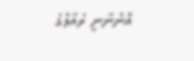އޮންނާނީ ރެއާލްގެ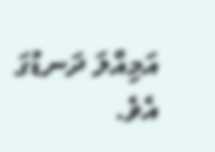އަމިއްލަ ދަނޑުގަ އެވެ.